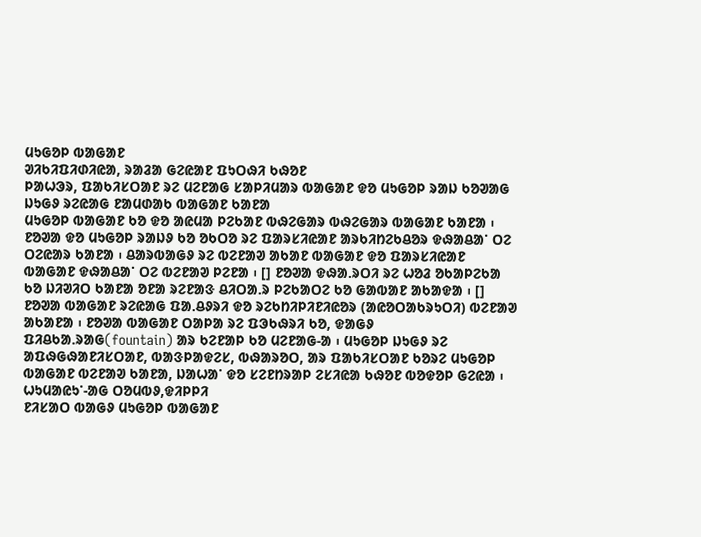ᱢᱩᱜᱚᱞ ᱵᱟᱜᱟᱱ
ᱣᱤᱠᱤᱯᱤᱰᱤᱭᱟ, ᱨᱟᱲᱟ ᱜᱮᱭᱟᱱ ᱯᱩᱛᱷᱤ ᱠᱷᱚᱱ
ᱞᱟᱦᱳᱨ, ᱯᱟᱠᱤᱥᱛᱟᱱ ᱨᱮ ᱢᱮᱱᱟᱜ ᱥᱟᱞᱤᱢᱟᱨ ᱵᱟᱜᱟᱱ ᱫᱚ ᱢᱩᱜᱚᱞ ᱨᱟᱡ ᱠᱚᱣᱟᱜ ᱡᱩᱜᱽ ᱨᱮᱭᱟᱜ ᱱᱟᱢᱰᱟᱠ ᱵᱟᱜᱟᱱ ᱠᱟᱱᱟ
ᱢᱩᱜᱚᱞ ᱵᱟᱜᱟᱱ ᱠᱚ ᱫᱚ ᱟᱭᱢᱟ ᱞᱮᱠᱟᱱ ᱵᱷᱮᱜᱟᱨ ᱵᱷᱮᱜᱟᱨ ᱵᱟᱜᱟᱱ ᱠᱟᱱᱟ ᱾ ᱱᱚᱣᱟ ᱫᱚ ᱢᱩᱜᱚᱞ ᱨᱟᱡᱽ ᱠᱚ ᱚᱠᱛᱚ ᱨᱮ ᱯᱟᱨᱥᱤᱭᱟᱱ ᱟᱨᱠᱤᱴᱮᱠᱪᱚᱨ ᱫᱷᱟᱪᱟᱸ ᱛᱮ ᱛᱮᱭᱟᱨ ᱠᱟᱱᱟ ᱾ ᱪᱟᱨᱵᱟᱜᱽ ᱨᱮ ᱵᱮᱱᱟᱣ ᱟᱠᱟᱱ ᱵᱟᱜᱟᱱ ᱫᱚ ᱯᱟᱨᱥᱤᱭᱟᱱ ᱵᱟᱜᱟᱱ ᱫᱷᱟᱪᱟᱸ ᱛᱮ ᱵᱮᱱᱟᱣ ᱞᱮᱱᱟ ᱾ [] ᱱᱚᱣᱟ ᱫᱷᱟ.ᱨᱛᱤ ᱨᱮ ᱦᱚᱲ ᱚᱠᱟᱞᱮᱠᱟ ᱠᱚ ᱡᱤᱣᱤᱛ ᱠᱟᱱᱟ ᱚᱱᱟ ᱨᱮᱱᱟᱝ ᱪᱤᱛᱟ.ᱨ ᱞᱮᱠᱟᱛᱮ ᱠᱚ ᱜᱟᱵᱟᱱ ᱟᱠᱟᱫᱟ ᱾ []
ᱱᱚᱣᱟ ᱵᱟᱜᱟᱱ ᱨᱮᱭᱟᱜ ᱯᱟ.ᱪᱽᱨᱤ ᱫᱚ ᱨᱮᱠᱴᱤᱞᱤᱱᱤᱭᱚᱨ (ᱟᱭᱚᱛᱟᱠᱨᱩᱛᱤ) ᱵᱮᱱᱟᱣ ᱟᱠᱟᱱᱟ ᱾ ᱱᱚᱣᱟ ᱵᱟᱜᱟᱱ ᱛᱟᱞᱟ ᱨᱮ ᱯᱳᱠᱷᱨᱤ ᱠᱚ, ᱫᱟᱜᱽ ᱯᱤᱪᱠᱟ.ᱨᱟᱜ(fountain) ᱟᱨ ᱠᱮᱱᱟᱞ ᱠᱚ ᱢᱮᱱᱟᱜ-ᱟ ᱾ ᱢᱩᱜᱚᱞ ᱡᱩᱜᱽ ᱨᱮ ᱟᱯᱷᱜᱷᱟᱱᱤᱥᱛᱟᱱ, ᱵᱟᱝᱞᱟᱫᱮᱥ, ᱵᱷᱟᱨᱚᱛ, ᱟᱨ ᱯᱟᱠᱤᱥᱛᱟᱱ ᱠᱚᱨᱮ ᱢᱩᱜᱚᱞ ᱵᱟᱜᱟᱱ ᱵᱮᱱᱟᱣ ᱠᱟᱱᱟ, ᱡᱟᱦᱟᱸ ᱫᱚ ᱥᱮᱱᱴᱨᱟᱞ ᱮᱥᱤᱭᱟ ᱠᱷᱚᱱ ᱵᱚᱫᱚᱞ ᱜᱮᱭᱟ ᱾
ᱦᱩᱢᱟᱭᱩᱸ-ᱟᱜ ᱛᱚᱢᱵᱽ,ᱫᱤᱞᱞᱤ
ᱱᱤᱥᱟᱛ ᱵᱟᱜᱽ ᱢᱩᱜᱚᱞ ᱵᱟᱜᱟᱱ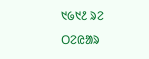᱑᱙᱑᱒ ᱨᱮ ᱛᱮᱭᱟᱨ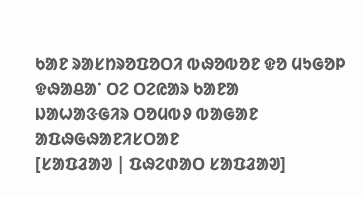ᱠᱟᱱ ᱨᱟᱥᱴᱨᱚᱯᱚᱛᱤ ᱵᱷᱚᱵᱚᱱ ᱫᱚ ᱢᱩᱜᱚᱞ ᱫᱷᱟᱪᱟᱸ ᱛᱮ ᱛᱮᱭᱟᱨ ᱠᱟᱱᱟ
ᱡᱟᱦᱟᱝᱜᱤᱨ ᱛᱚᱢᱵᱽ ᱵᱟᱜᱟᱱ
ᱟᱯᱷᱜᱷᱟᱱᱤᱥᱛᱟᱱ
[ᱥᱟᱯᱲᱟᱣ | ᱯᱷᱮᱰᱟᱛ ᱥᱟᱯᱲᱟᱣ]